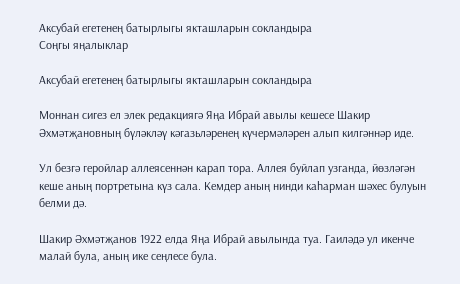Аксубай егетенең батырлыгы якташларын сокландыра
Соңгы яңалыклар

Аксубай егетенең батырлыгы якташларын сокландыра

Моннан сигез ел элек редакциягә Яңа Ибрай авылы кешесе Шакир Әхмәтҗановның бүләкләү кәгазьләренең күчермәләрен алып килгәннәр иде.

Ул безгә геройлар аллеясеннән карап тора. Аллея буйлап узганда, йөзләгән кеше аның портретына күз сала. Кемдер аның нинди каһарман шәхес булуын белми дә.

Шакир Әхмәтҗанов 1922 елда Яңа Ибрай авылында туа. Гаиләдә ул икенче малай була, аның ике сеңлесе була.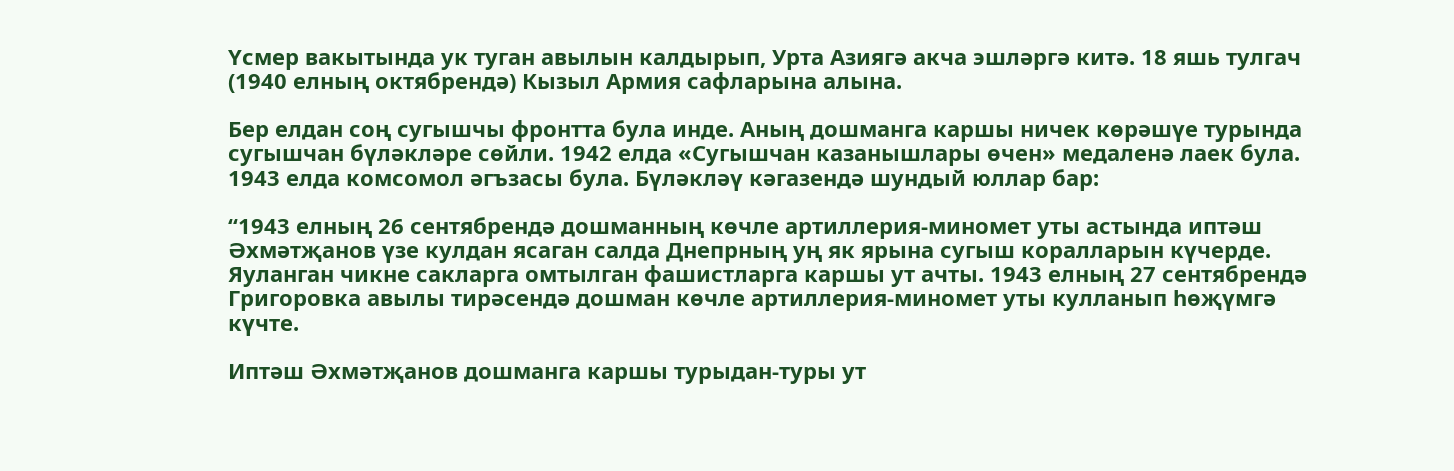Үсмер вакытында ук туган авылын калдырып, Урта Азиягә акча эшләргә китә. 18 яшь тулгач (1940 елның октябрендә) Кызыл Армия сафларына алына.

Бер елдан соң сугышчы фронтта була инде. Аның дошманга каршы ничек көрәшүе турында сугышчан бүләкләре сөйли. 1942 елда «Сугышчан казанышлары өчен» медаленә лаек була. 1943 елда комсомол әгъзасы була. Бүләкләү кәгазендә шундый юллар бар:

“1943 елның 26 сентябрендә дошманның көчле артиллерия-миномет уты астында иптәш Әхмәтҗанов үзе кулдан ясаган салда Днепрның уң як ярына сугыш коралларын күчерде. Яуланган чикне сакларга омтылган фашистларга каршы ут ачты. 1943 елның 27 сентябрендә Григоровка авылы тирәсендә дошман көчле артиллерия-миномет уты кулланып һөҗүмгә күчте.

Иптәш Әхмәтҗанов дошманга каршы турыдан-туры ут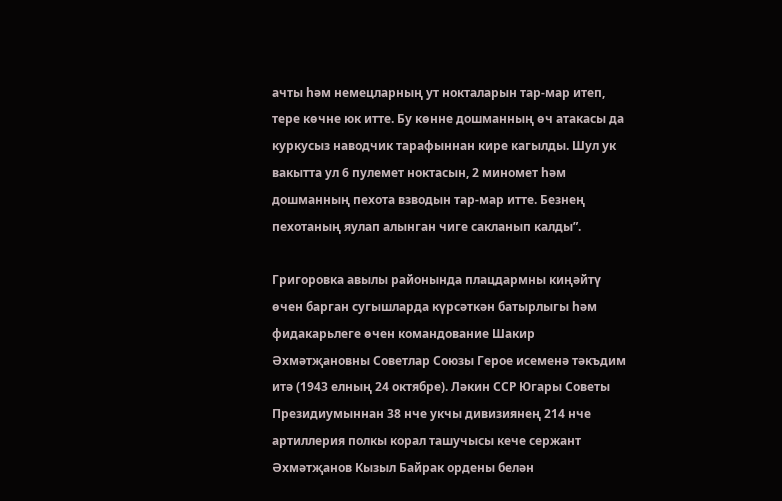ачты һәм немецларның ут нокталарын тар-мар итеп, тере көчне юк итте. Бу көнне дошманның өч атакасы да куркусыз наводчик тарафыннан кире кагылды. Шул ук вакытта ул 6 пулемет ноктасын, 2 миномет һәм дошманның пехота взводын тар-мар итте. Безнең пехотаның яулап алынган чиге сакланып калды”.

Григоровка авылы районында плацдармны киңәйтү өчен барган сугышларда күрсәткән батырлыгы һәм фидакарьлеге өчен командование Шакир Әхмәтҗановны Советлар Союзы Герое исеменә тәкъдим итә (1943 елның 24 октябре). Ләкин ССР Югары Советы Президиумыннан 38 нче укчы дивизиянең 214 нче артиллерия полкы корал ташучысы кече сержант Әхмәтҗанов Кызыл Байрак ордены белән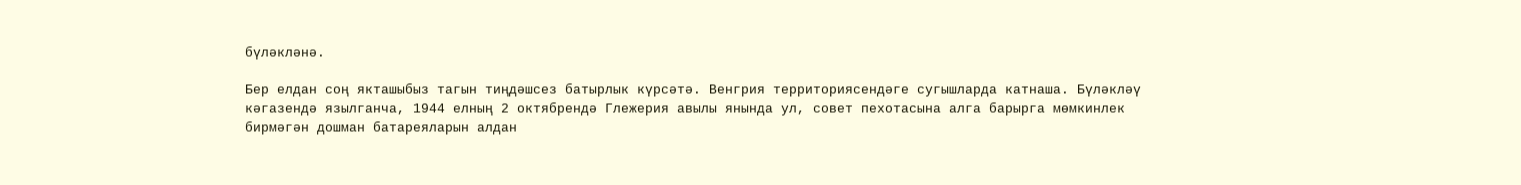бүләкләнә.

Бер елдан соң якташыбыз тагын тиңдәшсез батырлык күрсәтә. Венгрия территориясендәге сугышларда катнаша. Бүләкләү кәгазендә язылганча, 1944 елның 2 октябрендә Глежерия авылы янында ул, совет пехотасына алга барырга мөмкинлек бирмәгән дошман батареяларын алдан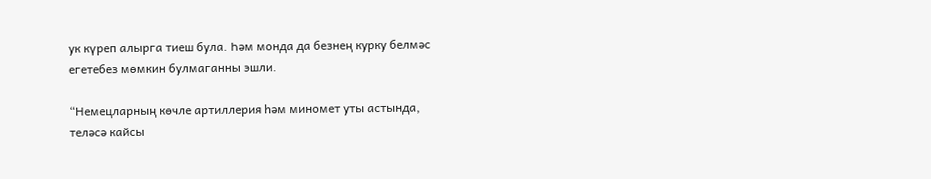ук күреп алырга тиеш була. Һәм монда да безнең курку белмәс егетебез мөмкин булмаганны эшли.

“Немецларның көчле артиллерия һәм миномет уты астында, теләсә кайсы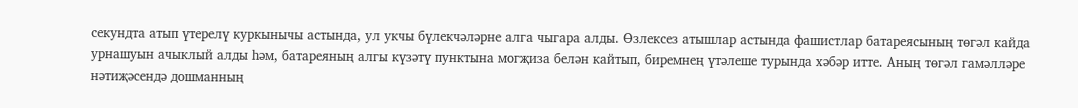секундта атып үтерелү куркынычы астында, ул укчы бүлекчәләрне алга чыгара алды. Өзлексез атышлар астында фашистлар батареясының төгәл кайда урнашуын ачыклый алды һәм, батареяның алгы күзәтү пунктына могҗиза белән кайтып, биремнең үтәлеше турында хәбәр итте. Аның төгәл гамәлләре нәтиҗәсендә дошманның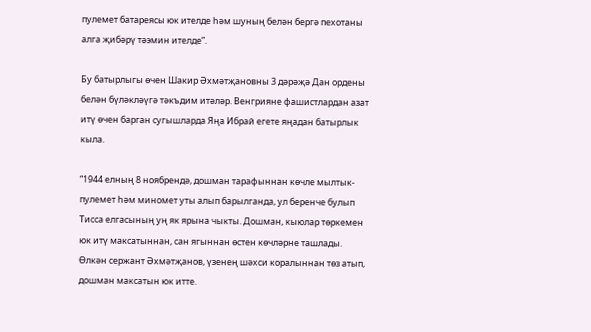пулемет батареясы юк ителде һәм шуның белән бергә пехотаны алга җибәрү тәэмин ителде”.

Бу батырлыгы өчен Шакир Әхмәтҗановны 3 дәрәҗә Дан ордены белән бүләкләүгә тәкъдим итәләр. Венгрияне фашистлардан азат итү өчен барган сугышларда Яңа Ибрай егете яңадан батырлык кыла.

“1944 елның 8 ноябрендә, дошман тарафыннан көчле мылтык-пулемет һәм миномет уты алып барылганда, ул беренче булып Тисса елгасының уң як ярына чыкты. Дошман, кыюлар төркемен юк итү максатыннан, сан ягыннан өстен көчләрне ташлады. Өлкән сержант Әхмәтҗанов, үзенең шәхси коралыннан төз атып, дошман максатын юк итте.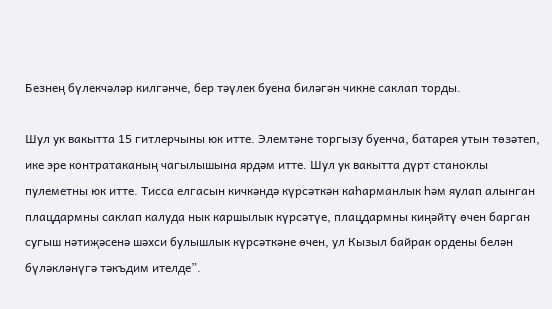Безнең бүлекчәләр килгәнче, бер тәүлек буена биләгән чикне саклап торды.

Шул ук вакытта 15 гитлерчыны юк итте. Элемтәне торгызу буенча, батарея утын төзәтеп, ике эре контратаканың чагылышына ярдәм итте. Шул ук вакытта дүрт станоклы пулеметны юк итте. Тисса елгасын кичкәндә күрсәткән каһарманлык һәм яулап алынган плацдармны саклап калуда нык каршылык күрсәтүе, плацдармны киңәйтү өчен барган сугыш нәтиҗәсенә шәхси булышлык күрсәткәне өчен, ул Кызыл байрак ордены белән бүләкләнүгә тәкъдим ителде”.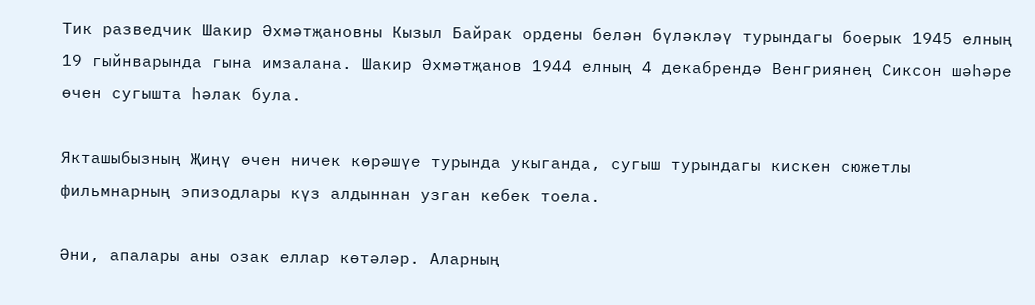Тик разведчик Шакир Әхмәтҗановны Кызыл Байрак ордены белән бүләкләү турындагы боерык 1945 елның 19 гыйнварында гына имзалана. Шакир Әхмәтҗанов 1944 елның 4 декабрендә Венгриянең Сиксон шәһәре өчен сугышта һәлак була.

Якташыбызның Җиңү өчен ничек көрәшүе турында укыганда, сугыш турындагы кискен сюжетлы фильмнарның эпизодлары күз алдыннан узган кебек тоела.

Әни, апалары аны озак еллар көтәләр. Аларның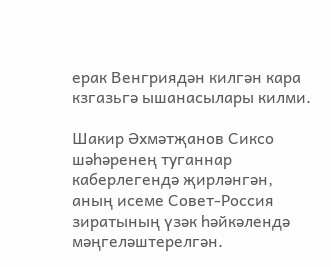ерак Венгриядән килгән кара кзгазьгә ышанасылары килми.

Шакир Әхмәтҗанов Сиксо шәһәренең туганнар каберлегендә җирләнгән, аның исеме Совет-Россия зиратының үзәк һәйкәлендә мәңгеләштерелгән.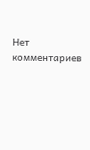Нет комментариев